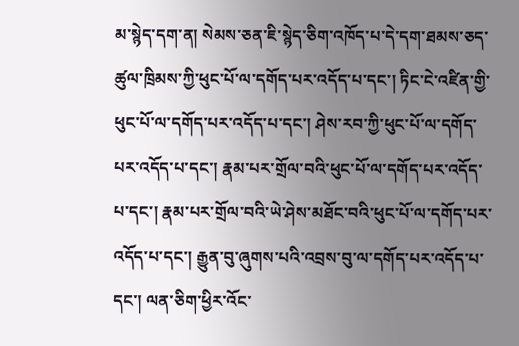མ་སྙེད་དག་ན། སེམས་ཅན་ཇི་སྙེད་ཅིག་འཁོད་པ་དེ་དག་ཐམས་ཅད་ཚུལ་ཁྲིམས་ཀྱི་ཕུང་པོ་ལ་དགོད་པར་འདོད་པ་དང་། ཏིང་ངེ་འཛིན་གྱི་ཕུང་པོ་ལ་དགོད་པར་འདོད་པ་དང་། ཤེས་རབ་ཀྱི་ཕུང་པོ་ལ་དགོད་པར་འདོད་པ་དང་། རྣམ་པར་གྲོལ་བའི་ཕུང་པོ་ལ་དགོད་པར་འདོད་པ་དང་། རྣམ་པར་གྲོལ་བའི་ཡེ་ཤེས་མཐོང་བའི་ཕུང་པོ་ལ་དགོད་པར་འདོད་པ་དང་། རྒྱུན་བུ་ཞུགས་པའི་འབྲས་བུ་ལ་དགོད་པར་འདོད་པ་དང་། ལན་ཅིག་ཕྱིར་འོང་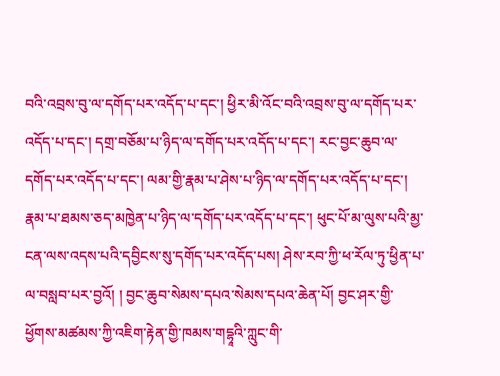བའི་འབྲས་བུ་ལ་དགོད་པར་འདོད་པ་དང་། ཕྱིར་མི་འོང་བའི་འབྲས་བུ་ལ་དགོད་པར་འདོད་པ་དང་། དགྲ་བཅོམ་པ་ཉིད་ལ་དགོད་པར་འདོད་པ་དང་། རང་བྱང་ཆུབ་ལ་དགོད་པར་འདོད་པ་དང་། ལམ་གྱི་རྣམ་པ་ཤེས་པ་ཉིད་ལ་དགོད་པར་འདོད་པ་དང་། རྣམ་པ་ཐམས་ཅད་མཁྱེན་པ་ཉིད་ལ་དགོད་པར་འདོད་པ་དང་། ཕུང་པོ་མ་ལུས་པའི་མྱ་ངན་ལས་འདས་པའི་དབྱིངས་སུ་དགོད་པར་འདོད་པས། ཤེས་རབ་ཀྱི་ཕ་རོལ་ཏུ་ཕྱིན་པ་ལ་བསླབ་པར་བྱའོ། ། བྱང་ཆུབ་སེམས་དཔའ་སེམས་དཔའ་ཆེན་པོ། བྱང་ཤར་གྱི་ཕྱོགས་མཚམས་ཀྱི་འཇིག་རྟེན་གྱི་ཁམས་གདྷཱའི་ཀླུང་གི་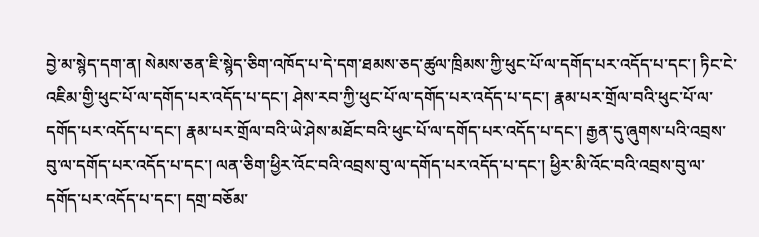བྱེ་མ་སྙེད་དག་ན། སེམས་ཅན་ཇི་སྙེད་ཅིག་འཁོད་པ་དེ་དག་ཐམས་ཅད་ཚུལ་ཁྲིམས་ཀྱི་ཕུང་པོ་ལ་དགོད་པར་འདོད་པ་དང་། ཏིང་ངེ་འཇིམ་གྱི་ཕུང་པོ་ལ་དགོད་པར་འདོད་པ་དང་། ཤེས་རབ་ཀྱི་ཕུང་པོ་ལ་དགོད་པར་འདོད་པ་དང་། རྣམ་པར་གྲོལ་བའི་ཕུང་པོ་ལ་དགོད་པར་འདོད་པ་དང་། རྣམ་པར་གྲོལ་བའི་ཡེ་ཤེས་མཐོང་བའི་ཕུང་པོ་ལ་དགོད་པར་འདོད་པ་དང་། རྒྱན་དུ་ཞུགས་པའི་འབྲས་བུ་ལ་དགོད་པར་འདོད་པ་དང་། ལན་ཅིག་ཕྱིར་འོང་བའི་འབྲས་བུ་ལ་དགོད་པར་འདོད་པ་དང་། ཕྱིར་མི་འོང་བའི་འབྲས་བུ་ལ་དགོད་པར་འདོད་པ་དང་། དགྲ་བཅོམ་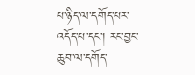པ་ཉིད་ལ་དགོད་པར་འདོད་པ་དང་། རང་བྱང་ཆུབ་ལ་དགོད་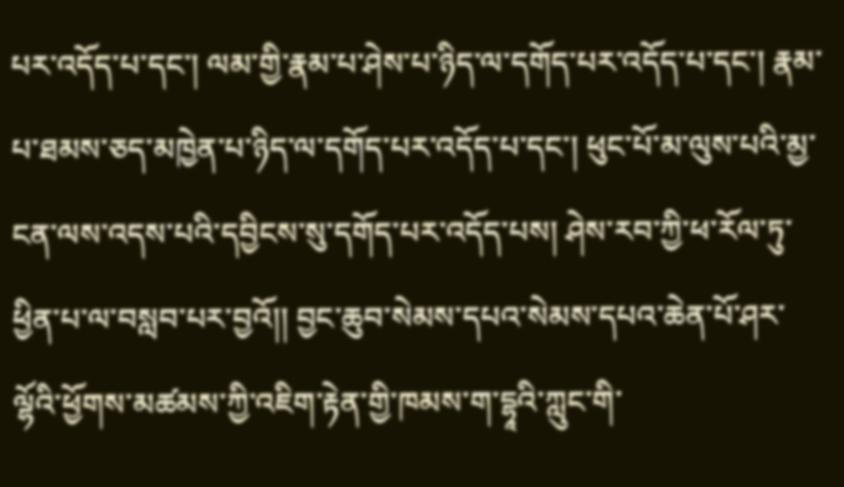པར་འདོད་པ་དང་། ལམ་གྱི་རྣམ་པ་ཤེས་པ་ཉིད་ལ་དགོད་པར་འདོད་པ་དང་། རྣམ་པ་ཐམས་ཅད་མཁྱེན་པ་ཉིད་ལ་དགོད་པར་འདོད་པ་དང་། ཕུང་པོ་མ་ལུས་པའི་མྱ་ངན་ལས་འདས་པའི་དབྱིངས་སུ་དགོད་པར་འདོད་པས། ཤེས་རབ་ཀྱི་ཕ་རོལ་ཏུ་ཕྱིན་པ་ལ་བསླབ་པར་བྱའོ།། བྱང་ཆུབ་སེམས་དཔའ་སེམས་དཔའ་ཆེན་པོ་ཤར་ལྷོའི་ཕྱོགས་མཚམས་ཀྱི་འཇིག་རྟེན་གྱི་ཁམས་ག་དྷཱའི་ཀླུང་གི་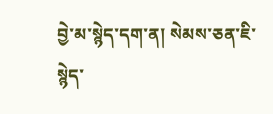བྱེ་མ་སྙེད་དག་ན། སེམས་ཅན་ཇི་སྙེད་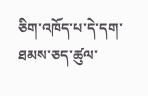ཅིག་འཁོད་པ་དེ་དག་ཐམས་ཅད་ཚུལ་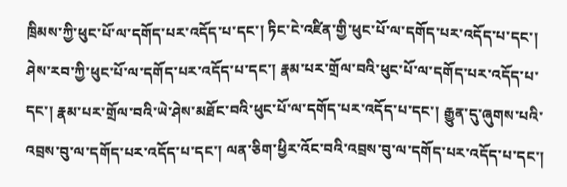ཁྲིམས་ཀྱི་ཕུང་པོ་ལ་དགོད་པར་འདོད་པ་དང་། ཏིང་ངེ་འཛིན་གྱི་ཕུང་པོ་ལ་དགོད་པར་འདོད་པ་དང་། ཤེས་རབ་ཀྱི་ཕུང་པོ་ལ་དགོད་པར་འདོད་པ་དང་། རྣམ་པར་གྲོལ་བའི་ཕུང་པོ་ལ་དགོད་པར་འདོད་པ་དང་། རྣམ་པར་གྲོལ་བའི་ཡེ་ཤེས་མཐོང་བའི་ཕུང་པོ་ལ་དགོད་པར་འདོད་པ་དང་། རྒྱུན་དུ་ཞུགས་པའི་འབྲས་བུ་ལ་དགོད་པར་འདོད་པ་དང་། ལན་ཅིག་ཕྱིར་འོང་བའི་འབྲས་བུ་ལ་དགོད་པར་འདོད་པ་དང་།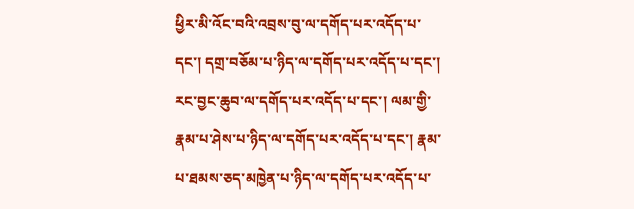ཕྱིར་མི་འོང་བའི་འབྲས་བུ་ལ་དགོད་པར་འདོད་པ་དང་། དགྲ་བཅོམ་པ་ཉིད་ལ་དགོད་པར་འདོད་པ་དང་། རང་བྱང་ཆུབ་ལ་དགོད་པར་འདོད་པ་དང་། ལམ་གྱི་རྣམ་པ་ཤེས་པ་ཉིད་ལ་དགོད་པར་འདོད་པ་དང་། རྣམ་པ་ཐམས་ཅད་མཁྱེན་པ་ཉིད་ལ་དགོད་པར་འདོད་པ་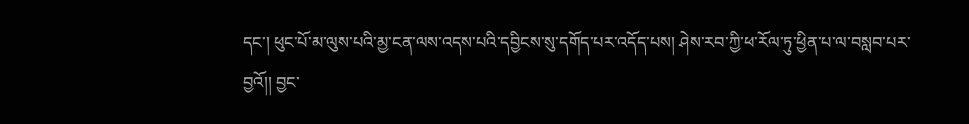དང་། ཕུང་པོ་མ་ལུས་པའི་མྱ་ངན་ལས་འདས་པའི་དབྱིངས་སུ་དགོད་པར་འདོད་པས། ཤེས་རབ་ཀྱི་ཕ་རོལ་ཏུ་ཕྱིན་པ་ལ་བསླབ་པར་བྱའོ།། བྱང་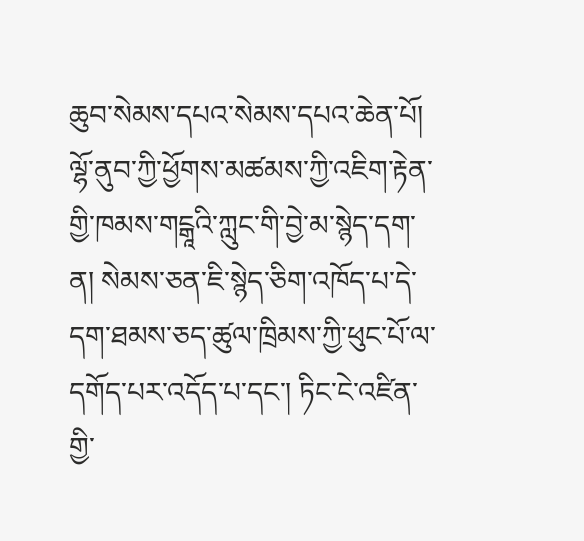ཆུབ་སེམས་དཔའ་སེམས་དཔའ་ཆེན་པོ། ལྷོ་ནུབ་ཀྱི་ཕྱོགས་མཚམས་ཀྱི་འཇིག་རྟེན་གྱི་ཁམས་གངྒཱའི་ཀླུང་གི་བྱེ་མ་སྙེད་དག་ན། སེམས་ཅན་ཇི་སྙེད་ཅིག་འཁོད་པ་དེ་དག་ཐམས་ཅད་ཚུལ་ཁྲིམས་ཀྱི་ཕུང་པོ་ལ་དགོད་པར་འདོད་པ་དང་། ཏིང་ངེ་འཛིན་གྱི་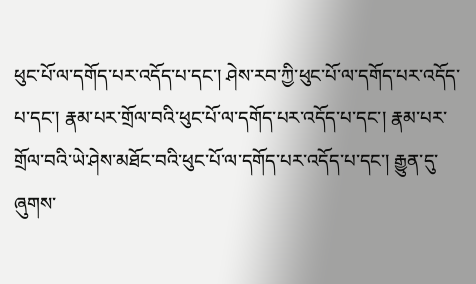ཕུང་པོ་ལ་དགོད་པར་འདོད་པ་དང་། ཤེས་རབ་ཀྱི་ཕུང་པོ་ལ་དགོད་པར་འདོད་པ་དང་། རྣམ་པར་གྲོལ་བའི་ཕུང་པོ་ལ་དགོད་པར་འདོད་པ་དང་། རྣམ་པར་གྲོལ་བའི་ཡེ་ཤེས་མཐོང་བའི་ཕུང་པོ་ལ་དགོད་པར་འདོད་པ་དང་། རྒྱུན་དུ་ཞུགས་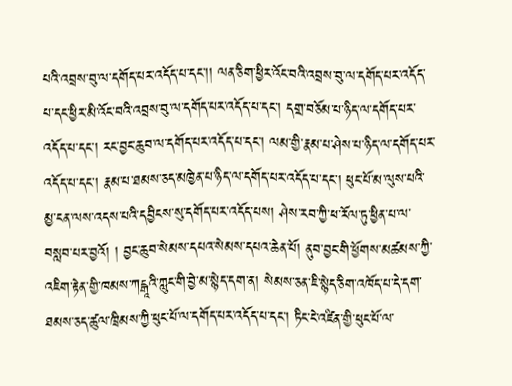པའི་འབྲས་བུ་ལ་དགོད་པར་འདོད་པ་དང་།། ལན་ཅིག་ཕྱིར་འོང་བའི་འབྲས་བུ་ལ་དགོད་པར་འདོད་པ་དང་ཕྱིར་མི་འོང་བའི་འབྲས་བུ་ལ་དགོད་པར་འདོད་པ་དང་། དགྲ་བཅོམ་པ་ཉིད་ལ་དགོད་པར་འདོད་པ་དང་། རང་བྱང་ཆུབ་ལ་དགོད་པར་འདོད་པ་དང་། ལམ་གྱི་རྣམ་པ་ཤེས་པ་ཉིད་ལ་དགོད་པར་འདོད་པ་དང་། རྣམ་པ་ཐམས་ཅད་མཁྱེན་པ་ཉིད་ལ་དགོད་པར་འདོད་པ་དང་། ཕུང་པོ་མ་ལུས་པའི་མྱ་ངན་ལས་འདས་པའི་དབྱིངས་སུ་དགོད་པར་འདོད་པས། ཤེས་རབ་ཀྱི་ཕ་རོལ་ཏུ་ཕྱིན་པ་ལ་བསླབ་པར་བྱའོ། ། བྱང་ཆུབ་སེམས་དཔའ་སེམས་དཔའ་ཆེན་པོ། ནུབ་བྱང་གི་ཕྱོགས་མཚམས་ཀྱི་འཇིག་རྟེན་གྱི་ཁམས་ཀངྒཱའི་ཀླུང་གི་བྱེ་མ་སྙེད་དག་ན། སེམས་ཅན་ཇི་སྙེད་ཅིག་འཁོད་པ་དེ་དག་ཐམས་ཅད་ཚུལ་ཁྲིམས་ཀྱི་ཕུང་པོ་ལ་དགོད་པར་འདོད་པ་དང་། ཏིང་ངེ་འཛིན་གྱི་ཕུང་པོ་ལ་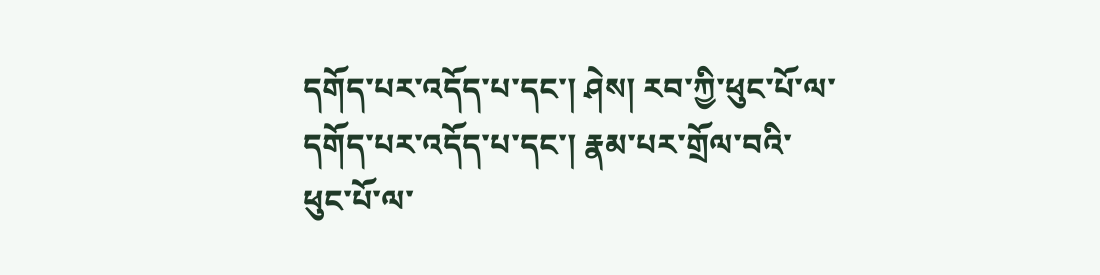དགོད་པར་འདོད་པ་དང་། ཤེས། རབ་ཀྱི་ཕུང་པོ་ལ་དགོད་པར་འདོད་པ་དང་། རྣམ་པར་གྲོལ་བའི་ཕུང་པོ་ལ་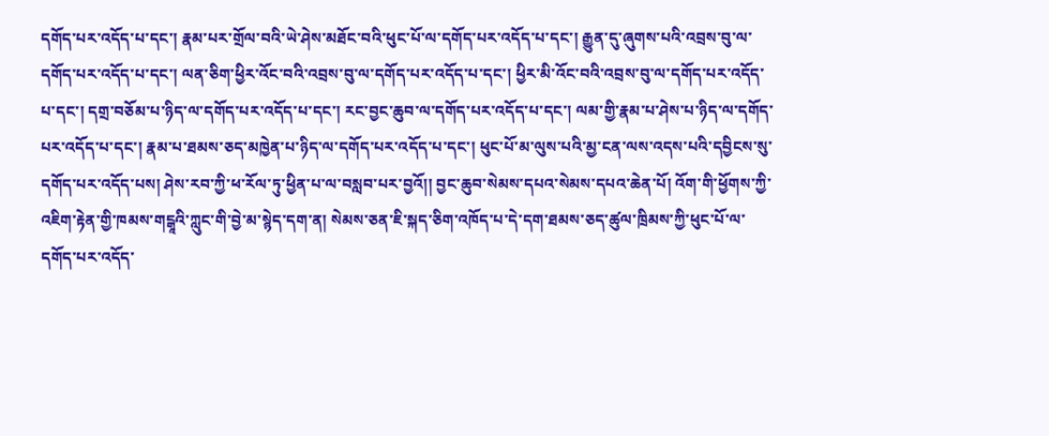དགོད་པར་འདོད་པ་དང་། རྣམ་པར་གྲོལ་བའི་ཡེ་ཤེས་མཐོང་བའི་ཕུང་པོ་ལ་དགོད་པར་འདོད་པ་དང་། རྒྱུན་དུ་ཞུགས་པའི་འབྲས་བུ་ལ་དགོད་པར་འདོད་པ་དང་། ལན་ཅིག་ཕྱིར་འོང་བའི་འབྲས་བུ་ལ་དགོད་པར་འདོད་པ་དང་། ཕྱིར་མི་འོང་བའི་འབྲས་བུ་ལ་དགོད་པར་འདོད་པ་དང་། དགྲ་བཅོམ་པ་ཉིད་ལ་དགོད་པར་འདོད་པ་དང་། རང་བྱང་ཆུབ་ལ་དགོད་པར་འདོད་པ་དང་། ལམ་གྱི་རྣམ་པ་ཤེས་པ་ཉིད་ལ་དགོད་པར་འདོད་པ་དང་། རྣམ་པ་ཐམས་ཅད་མཁྱེན་པ་ཉིད་ལ་དགོད་པར་འདོད་པ་དང་། ཕུང་པོ་མ་ལུས་པའི་མྱ་ངན་ལས་འདས་པའི་དབྱིངས་སུ་དགོད་པར་འདོད་པས། ཤེས་རབ་ཀྱི་ཕ་རོལ་ཏུ་ཕྱིན་པ་ལ་བསླབ་པར་བྱའོ།། བྱང་ཆུབ་སེམས་དཔའ་སེམས་དཔའ་ཆེན་པོ། འོག་གི་ཕྱོགས་ཀྱི་འཇིག་རྟེན་གྱི་ཁམས་གངྒཱའི་ཀླུང་གི་བྱེ་མ་སྙེད་དག་ན། སེམས་ཅན་ཇི་སྐད་ཅིག་འཁོད་པ་དེ་དག་ཐམས་ཅད་ཚུལ་ཁྲིམས་ཀྱི་ཕུང་པོ་ལ་དགོད་པར་འདོད་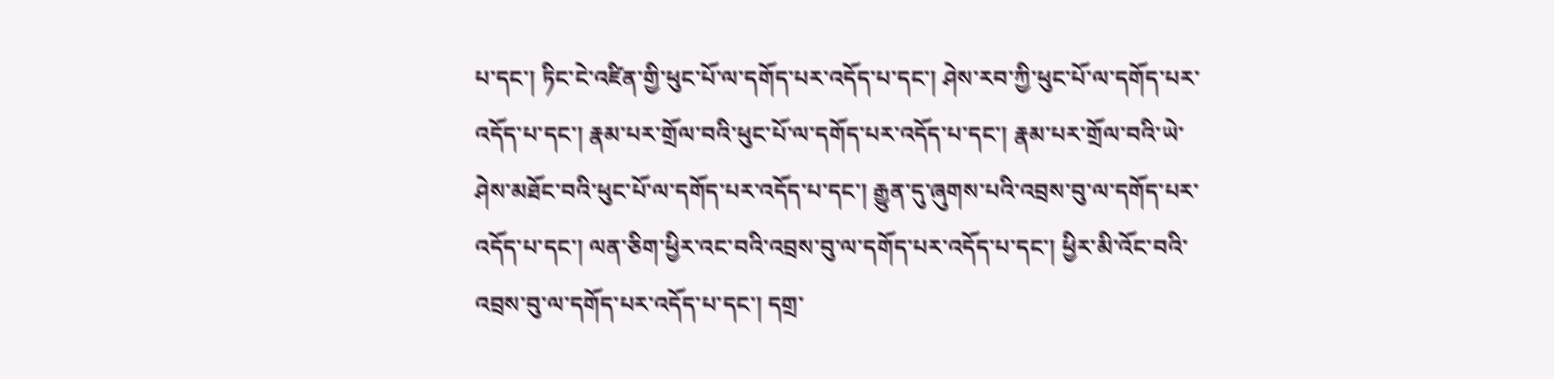པ་དང་། ཏིང་ངེ་འཛིན་གྱི་ཕུང་པོ་ལ་དགོད་པར་འདོད་པ་དང་། ཤེས་རབ་ཀྱི་ཕུང་པོ་ལ་དགོད་པར་འདོད་པ་དང་། རྣམ་པར་གྲོལ་བའི་ཕུང་པོ་ལ་དགོད་པར་འདོད་པ་དང་། རྣམ་པར་གྲོལ་བའི་ཡེ་ཤེས་མཐོང་བའི་ཕུང་པོ་ལ་དགོད་པར་འདོད་པ་དང་། རྒྱུན་དུ་ཞུགས་པའི་འབྲས་བུ་ལ་དགོད་པར་འདོད་པ་དང་། ལན་ཅིག་ཕྱིར་འང་བའི་འབྲས་བུ་ལ་དགོད་པར་འདོད་པ་དང་། ཕྱིར་མི་འོང་བའི་འབྲས་བུ་ལ་དགོད་པར་འདོད་པ་དང་། དགྲ་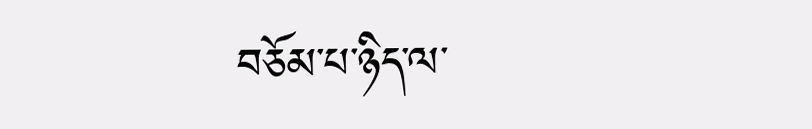བཅོམ་པ་ཉིད་ལ་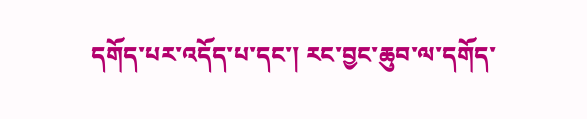དགོད་པར་འདོད་པ་དང་། རང་བྱང་ཆུབ་ལ་དགོད་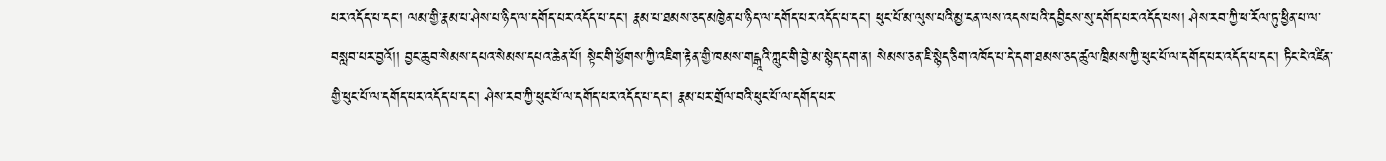པར་འདོད་པ་དང་། ལམ་གྱི་རྣམ་པ་ཤེས་པ་ཉིད་ལ་དགོད་པར་འདོད་པ་དང་། རྣམ་པ་ཐམས་ཅད་མཁྱེན་པ་ཉིད་ལ་དགོད་པར་འདོད་པ་དང་། ཕུང་པོ་མ་ལུས་པའི་མྱ་ངན་ལས་འདས་པའི་དབྱིངས་སུ་དགོད་པར་འདོད་པས། ཤེས་རབ་ཀྱི་ཕ་རོལ་ཏུ་ཕྱིན་པ་ལ་བསླབ་པར་བྱའོ།། བྱང་ཆུབ་སེམས་དཔའ་སེམས་དཔའ་ཆེན་པོ། སྟེང་གི་ཕྱོགས་ཀྱི་འཇིག་རྟེན་གྱི་ཁམས་གངྒཱའི་ཀླུང་གི་བྱེ་མ་སྙེད་དག་ན། སེམས་ཅན་ཇི་སྙེད་ཅིག་འཁོད་པ་དེ་དག་ཐམས་ཅད་ཚུལ་ཁྲིམས་ཀྱི་ཕུང་པོ་ལ་དགོད་པར་འདོད་པ་དང་། ཏིང་ངེ་འཛིན་གྱི་ཕུང་པོ་ལ་དགོད་པར་འདོད་པ་དང་། ཤེས་རབ་ཀྱི་ཕུང་པོ་ལ་དགོད་པར་འདོད་པ་དང་། རྣམ་པར་གྲོལ་བའི་ཕུང་པོ་ལ་དགོད་པར་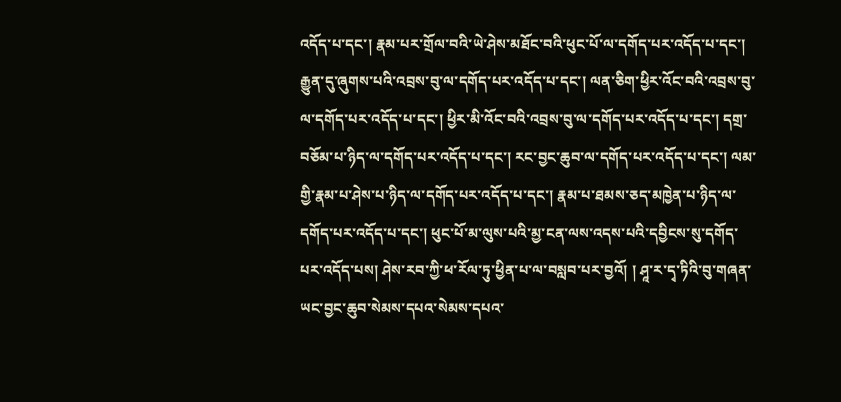འདོད་པ་དང་། རྣམ་པར་གྲོལ་བའི་ཡེ་ཤེས་མཐོང་བའི་ཕུང་པོ་ལ་དགོད་པར་འདོད་པ་དང་། རྒྱུན་དུ་ཞུགས་པའི་འབྲས་བུ་ལ་དགོད་པར་འདོད་པ་དང་། ལན་ཅིག་ཕྱིར་འོང་བའི་འབྲས་བུ་ལ་དགོད་པར་འདོད་པ་དང་། ཕྱིར་མི་འོང་བའི་འབྲས་བུ་ལ་དགོད་པར་འདོད་པ་དང་། དགྲ་བཅོམ་པ་ཉིད་ལ་དགོད་པར་འདོད་པ་དང་། རང་བྱང་ཆུབ་ལ་དགོད་པར་འདོད་པ་དང་། ལམ་གྱི་རྣམ་པ་ཤེས་པ་ཉིད་ལ་དགོད་པར་འདོད་པ་དང་། རྣམ་པ་ཐམས་ཅད་མཁྱེན་པ་ཉིད་ལ་དགོད་པར་འདོད་པ་དང་། ཕུང་པོ་མ་ལུས་པའི་མྱ་ངན་ལས་འདས་པའི་དབྱིངས་སུ་དགོད་པར་འདོད་པས། ཤེས་རབ་ཀྱི་ཕ་རོལ་ཏུ་ཕྱིན་པ་ལ་བསླབ་པར་བྱའོ། ། ཤཱ་ར་དྭ་ཏིའི་བུ་གཞན་ཡང་བྱང་ཆུབ་སེམས་དཔའ་སེམས་དཔའ་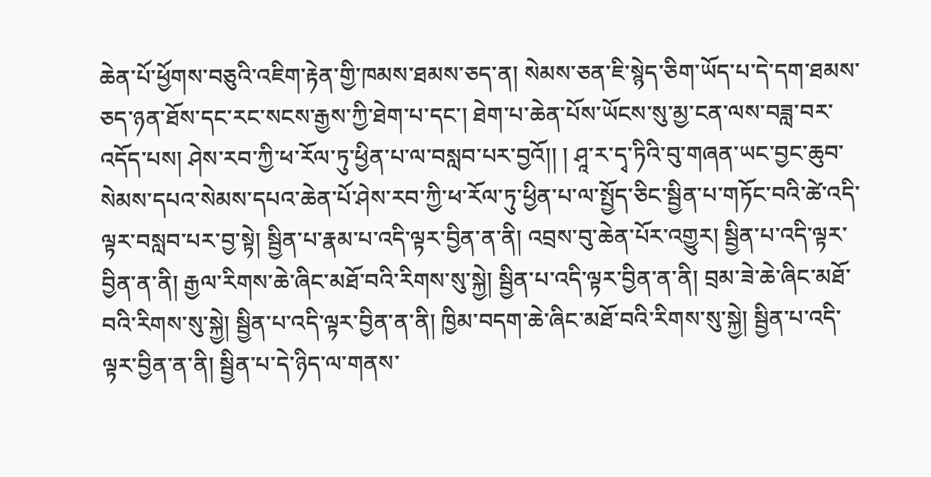ཆེན་པོ་ཕྱོགས་བཅུའི་འཇིག་རྟེན་གྱི་ཁམས་ཐམས་ཅད་ན། སེམས་ཅན་ཇི་སྙེད་ཅིག་ཡོད་པ་དེ་དག་ཐམས་ཅད་ཉན་ཐོས་དང་རང་སངས་རྒྱས་ཀྱི་ཐེག་པ་དང་། ཐེག་པ་ཆེན་པོས་ཡོངས་སུ་མྱ་ངན་ལས་བཟླ་བར་འདོད་པས། ཤེས་རབ་ཀྱི་ཕ་རོལ་ཏུ་ཕྱིན་པ་ལ་བསླབ་པར་བྱའོ།། ། ཤཱ་ར་དྭ་ཏིའི་བུ་གཞན་ཡང་བྱང་ཆུབ་སེམས་དཔའ་སེམས་དཔའ་ཆེན་པོ་ཤེས་རབ་ཀྱི་ཕ་རོལ་ཏུ་ཕྱིན་པ་ལ་སྤྱོད་ཅིང་སྦྱིན་པ་གཏོང་བའི་ཚེ་འདི་ལྟར་བསླབ་པར་བྱ་སྟེ། སྦྱིན་པ་རྣམ་པ་འདི་ལྟར་བྱིན་ན་ནི། འབྲས་བུ་ཆེན་པོར་འགྱུར། སྦྱིན་པ་འདི་ལྟར་བྱིན་ན་ནི། རྒྱལ་རིགས་ཆེ་ཞིང་མཐོ་བའི་རིགས་སུ་སྐྱེ། སྦྱིན་པ་འདི་ལྟར་བྱིན་ན་ནི། བྲམ་ཟེ་ཆེ་ཞིང་མཐོ་བའི་རིགས་སུ་སྐྱེ། སྦྱིན་པ་འདི་ལྟར་བྱིན་ན་ནི། ཁྱིམ་བདག་ཆེ་ཞིང་མཐོ་བའི་རིགས་སུ་སྐྱེ། སྦྱིན་པ་འདི་ལྟར་བྱིན་ན་ནི། སྦྱིན་པ་དེ་ཉིད་ལ་གནས་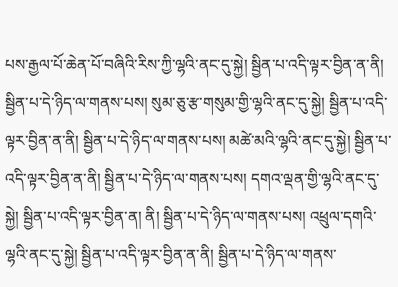པས་རྒྱལ་པོ་ཆེན་པོ་བཞིའི་རིས་ཀྱི་ལྷའི་ནང་དུ་སྐྱེ། སྦྱིན་པ་འདི་ལྟར་བྱིན་ན་ནི། སྦྱིན་པ་དེ་ཉིད་ལ་གནས་པས། སུམ་ཅུ་རྩ་གསུམ་གྱི་ལྷའི་ནང་དུ་སྐྱེ། སྦྱིན་པ་འདི་ལྟར་བྱིན་ན་ནི། སྦྱིན་པ་དེ་ཉིད་ལ་གནས་པས། མཚེ་མའི་ལྷའི་ནང་དུ་སྐྱེ། སྦྱིན་པ་འདི་ལྟར་བྱིན་ན་ནི། སྦྱིན་པ་དེ་ཉིད་ལ་གནས་པས། དགའ་ལྡན་གྱི་ལྷའི་ནང་དུ་སྐྱེ། སྦྱིན་པ་འདི་ལྟར་བྱིན་ན། ནི། སྦྱིན་པ་དེ་ཉིད་ལ་གནས་པས། འཕྲུལ་དགའི་ལྷའི་ནང་དུ་སྐྱེ། སྦྱིན་པ་འདི་ལྟར་བྱིན་ན་ནི། སྦྱིན་པ་དེ་ཉིད་ལ་གནས་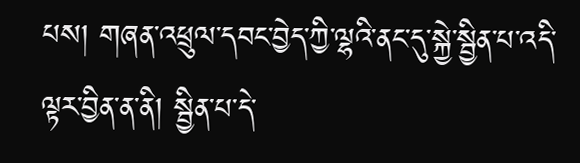པས། གཞན་འཕྲུལ་དབང་བྱེད་ཀྱི་ལྷའི་ནང་དུ་སྐྱེ་སྦྱིན་པ་འདི་ལྟར་བྱིན་ན་ནི། སྦྱིན་པ་དེ་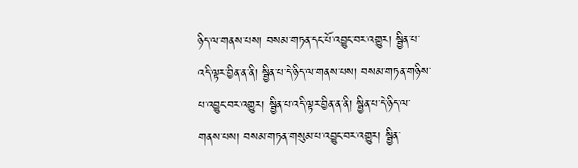ཉིད་ལ་གནས་པས། བསམ་གཏན་དང་པོ་འབྱུང་བར་འགྱུར། སྦྱིན་པ་འདི་ལྟར་བྱིན་ན་ནི། སྦྱིན་པ་དེ་ཉིད་ལ་གནས་པས། བསམ་གཏན་གཉིས་པ་འབྱུང་བར་འགྱུར། སྦྱིན་པ་འདི་ལྟར་བྱིན་ན་ནི། སྦྱིན་པ་དེ་ཉིད་ལ་གནས་པས། བསམ་གཏན་གསུམ་པ་འབྱུང་བར་འགྱུར། སྦྱིན་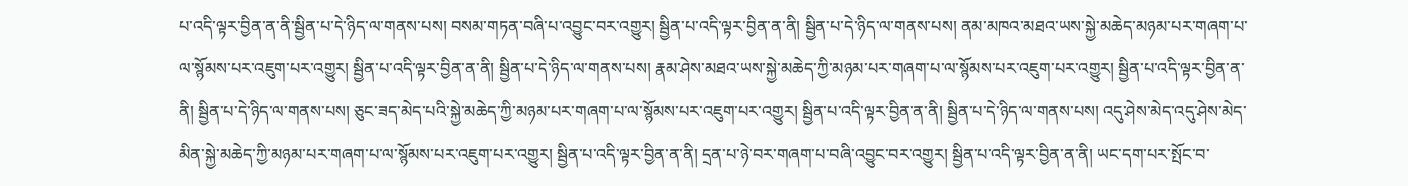པ་འདི་ལྟར་བྱིན་ན་ནི་སྦྱིན་པ་དེ་ཉིད་ལ་གནས་པས། བསམ་གཏན་བཞི་པ་འབྱུང་བར་འགྱུར། སྦྱིན་པ་འདི་ལྟར་བྱིན་ན་ནི། སྦྱིན་པ་དེ་ཉིད་ལ་གནས་པས། ནམ་མཁའ་མཐའ་ཡས་སྐྱེ་མཆེད་མཉམ་པར་གཞག་པ་ལ་སྙོམས་པར་འཇུག་པར་འགྱུར། སྦྱིན་པ་འདི་ལྟར་བྱིན་ན་ནི། སྦྱིན་པ་དེ་ཉིད་ལ་གནས་པས། རྣམ་ཤེས་མཐའ་ཡས་སྐྱེ་མཆེད་ཀྱི་མཉམ་པར་གཞག་པ་ལ་སྙོམས་པར་འཇུག་པར་འགྱུར། སྦྱིན་པ་འདི་ལྟར་བྱིན་ན་ནི། སྦྱིན་པ་དེ་ཉིད་ལ་གནས་པས། ཅུང་ཟད་མེད་པའི་སྐྱེ་མཆེད་ཀྱི་མཉམ་པར་གཞག་པ་ལ་སྙོམས་པར་འཇུག་པར་འགྱུར། སྦྱིན་པ་འདི་ལྟར་བྱིན་ན་ནི། སྦྱིན་པ་དེ་ཉིད་ལ་གནས་པས། འདུ་ཤེས་མེད་འདུ་ཤེས་མེད་མིན་སྐྱེ་མཆེད་ཀྱི་མཉམ་པར་གཞག་པ་ལ་སྙོམས་པར་འཇུག་པར་འགྱུར། སྦྱིན་པ་འདི་ལྟར་བྱིན་ན་ནི། དྲན་པ་ཉེ་བར་གཞག་པ་བཞི་འབྱུང་བར་འགྱུར། སྦྱིན་པ་འདི་ལྟར་བྱིན་ན་ནི། ཡང་དག་པར་སྤོང་བ་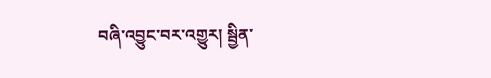བཞི་འབྱུང་བར་འགྱུར། སྦྱིན་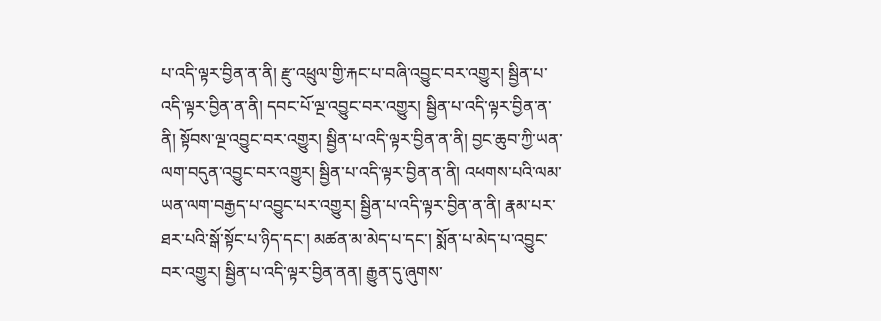པ་འདི་ལྟར་བྱིན་ན་ནི། རྫུ་འཕྲུལ་གྱི་རྐང་པ་བཞི་འབྱུང་བར་འགྱུར། སྦྱིན་པ་འདི་ལྟར་བྱིན་ན་ནི། དབང་པོ་ལྔ་འབྱུང་བར་འགྱུར། སྦྱིན་པ་འདི་ལྟར་བྱིན་ན་ནི། སྟོབས་ལྔ་འབྱུང་བར་འགྱུར། སྦྱིན་པ་འདི་ལྟར་བྱིན་ན་ནི། བྱང་ཆུབ་ཀྱི་ཡན་ལག་བདུན་འབྱུང་བར་འགྱུར། སྦྱིན་པ་འདི་ལྟར་བྱིན་ན་ནི། འཕགས་པའི་ལམ་ཡན་ལག་བརྒྱད་པ་འབྱུང་པར་འགྱུར། སྦྱིན་པ་འདི་ལྟར་བྱིན་ན་ནི། རྣམ་པར་ཐར་པའི་སྒོ་སྟོང་པ་ཉིད་དང་། མཚན་མ་མེད་པ་དང་། སྨོན་པ་མེད་པ་འབྱུང་བར་འགྱུར། སྦྱིན་པ་འདི་ལྟར་བྱིན་ནན། རྒྱུན་དུ་ཞུགས་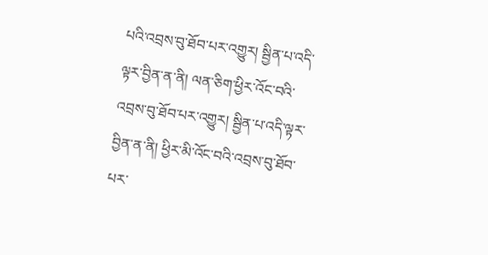པའི་འབྲས་བུ་ཐོབ་པར་འགྱུར། སྦྱིན་པ་འདི་ལྟར་བྱིན་ན་ནི། ལན་ཅིག་ཕྱིར་འོང་བའི་འབྲས་བུ་ཐོབ་པར་འགྱུར། སྦྱིན་པ་འདི་ལྟར་བྱིན་ན་ནི། ཕྱིར་མི་འོང་བའི་འབྲས་བུ་ཐོབ་པར་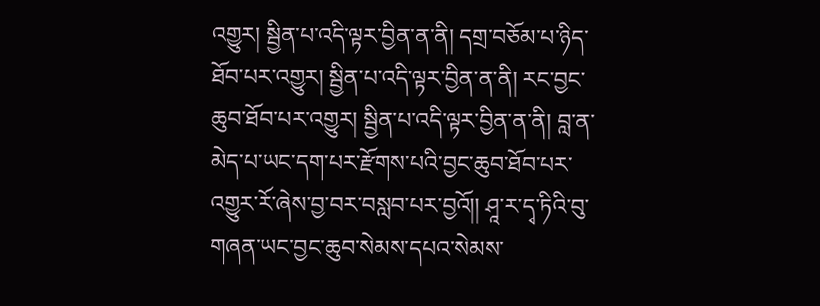འགྱུར། སྦྱིན་པ་འདི་ལྟར་བྱིན་ན་ནི། དགྲ་བཅོམ་པ་ཉིད་ཐོབ་པར་འགྱུར། སྦྱིན་པ་འདི་ལྟར་བྱིན་ན་ནི། རང་བྱང་ཆུབ་ཐོབ་པར་འགྱུར། སྦྱིན་པ་འདི་ལྟར་བྱིན་ན་ནི། བླ་ན་མེད་པ་ཡང་དག་པར་རྫོགས་པའི་བྱང་ཆུབ་ཐོབ་པར་འགྱུར་རོ་ཞེས་བྱ་བར་བསླབ་པར་བྱའོ།། ཤཱ་ར་དྭ་ཏིའི་བུ་གཞན་ཡང་བྱང་ཆུབ་སེམས་དཔའ་སེམས་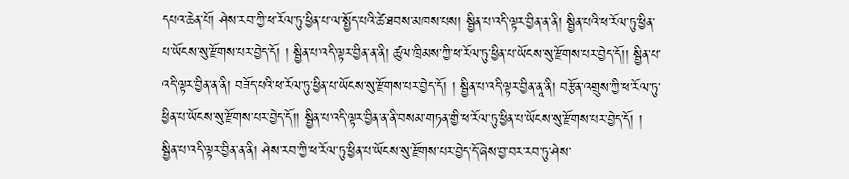དཔའ་ཆེན་པོ། ཤེས་རབ་ཀྱི་ཕ་རོལ་ཏུ་ཕྱིན་པ་ལ་སྤྱོད་པའི་ཚེ་ཐབས་མཁས་པས། སྦྱིན་པ་འདི་ལྟར་བྱིན་ན་ནི། སྦྱིན་པའི་ཕ་རོལ་ཏུ་ཕྱིན་པ་ཡོངས་སུ་རྫོགས་པར་བྱེད་དོ། ། སྦྱིན་པ་འདི་ལྟར་བྱིན་ན་ནི། ཚུལ་ཁྲིམས་ཀྱི་ཕ་རོལ་ཏུ་ཕྱིན་པ་ཡོངས་སུ་རྫོགས་པར་བྱེད་དོ།། སྦྱིན་པ་འདི་ལྟར་བྱིན་ན་ནི། བཟོད་པའི་ཕ་རོལ་ཏུ་ཕྱིན་པ་ཡོངས་སུ་རྫོགས་པར་བྱེད་དོ། ། སྦྱིན་པ་འདི་ལྟར་བྱིན་ནཱ་ནི། བརྩོན་འགྲུས་ཀྱི་ཕ་རོལ་ཏུ་ཕྱིན་པ་ཡོངས་སུ་རྫོགས་པར་བྱེད་དོ།། སྦྱིན་པ་འདི་ལྟར་བྱིན་ན་ནི་བསམ་གཏན་གྱི་ཕ་རོལ་ཏུ་ཕྱིན་པ་ཡོངས་སུ་རྫོགས་པར་བྱེད་དོ། ། སྦྱིན་པ་འདི་ལྟར་བྱིན་ན་ནི། ཤེས་རབ་ཀྱི་ཕ་རོལ་ཏུ་ཕྱིན་པ་ཡོངས་སུ་རྫོགས་པར་བྱེད་དོ་ཞེས་བྱ་བར་རབ་ཏུ་ཤེས་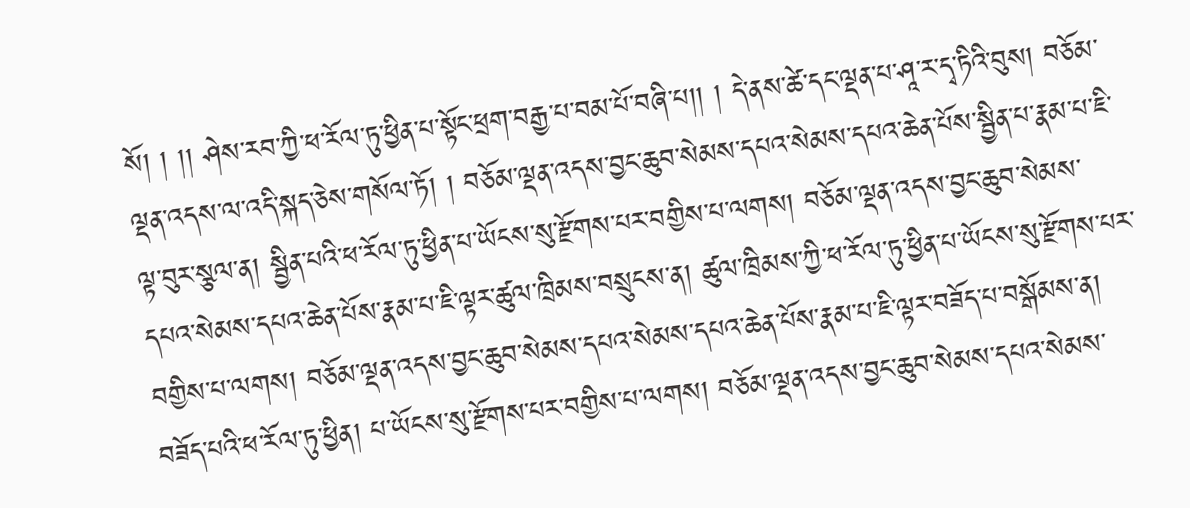སོ། ། །། ཤེས་རབ་ཀྱི་ཕ་རོལ་ཏུ་ཕྱིན་པ་སྟོང་ཕྲག་བརྒྱ་པ་བམ་པོ་བཞི་པ།། ། དེ་ནས་ཚེ་དང་ལྡན་པ་ཤཱ་ར་དྭ་ཏིའི་བུས། བཅོམ་ལྡན་འདས་ལ་འདི་སྐད་ཅེས་གསོལ་ཏོ། ། བཅོམ་ལྡན་འདས་བྱང་ཆུབ་སེམས་དཔའ་སེམས་དཔའ་ཆེན་པོས་སྦྱིན་པ་རྣམ་པ་ཇི་ལྟ་བུར་སྩལ་ན། སྦྱིན་པའི་ཕ་རོལ་ཏུ་ཕྱིན་པ་ཡོངས་སུ་རྫོགས་པར་བགྱིས་པ་ལགས། བཅོམ་ལྡན་འདས་བྱང་ཆུབ་སེམས་དཔའ་སེམས་དཔའ་ཆེན་པོས་རྣམ་པ་ཇི་ལྟར་ཚུལ་ཁྲིམས་བསྲུངས་ན། ཚུལ་ཁྲིམས་ཀྱི་ཕ་རོལ་ཏུ་ཕྱིན་པ་ཡོངས་སུ་རྫོགས་པར་བགྱིས་པ་ལགས། བཅོམ་ལྡན་འདས་བྱང་ཆུབ་སེམས་དཔའ་སེམས་དཔའ་ཆེན་པོས་རྣམ་པ་ཇི་ལྟར་བཟོད་པ་བསྒོམས་ན། བཟོད་པའི་ཕ་རོལ་ཏུ་ཕྱིན། པ་ཡོངས་སུ་རྫོགས་པར་བགྱིས་པ་ལགས། བཅོམ་ལྡན་འདས་བྱང་ཆུབ་སེམས་དཔའ་སེམས་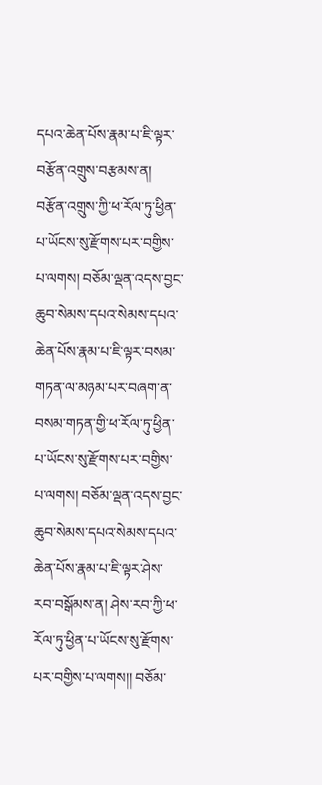དཔའ་ཆེན་པོས་རྣམ་པ་ཇི་ལྟར་བརྩོན་འགྲུས་བརྩམས་ན། བརྩོན་འགྲུས་ཀྱི་ཕ་རོལ་ཏུ་ཕྱིན་པ་ཡོངས་སུ་རྫོགས་པར་བགྱིས་པ་ལགས། བཅོམ་ལྡན་འདས་བྱང་ཆུབ་སེམས་དཔའ་སེམས་དཔའ་ཆེན་པོས་རྣམ་པ་ཇི་ལྟར་བསམ་གཏན་ལ་མཉམ་པར་བཞག་ན་བསམ་གཏན་གྱི་ཕ་རོལ་ཏུ་ཕྱིན་པ་ཡོངས་སུ་རྫོགས་པར་བགྱིས་པ་ལགས། བཅོམ་ལྡན་འདས་བྱང་ཆུབ་སེམས་དཔའ་སེམས་དཔའ་ཆེན་པོས་རྣམ་པ་ཇི་ལྟར་ཤེས་རབ་བསྒོམས་ན། ཤེས་རབ་ཀྱི་ཕ་རོལ་ཏུ་ཕྱིན་པ་ཡོངས་སུ་རྫོགས་པར་བགྱིས་པ་ལགས།། བཅོམ་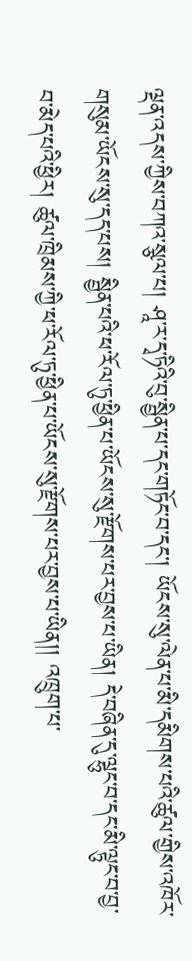ལྡན་འདས་ཀྱིས་བཀའ་སྩལ་པ། ཤཱ་ར་དྭ་ཏིའི་བུ་སྦྱིན་པ་དང་གཏོང་བ་དང་། ཡོངས་སུ་ལེན་པ་མི་དམིགས་པའི་ཚུལ་གྱིས་འཁོར་གསུམ་ཡོངས་སུ་དད་པས། སྦྱིན་པའི་ཕ་རོལ་ཏུ་ཕྱིན་པ་ཡོངས་སུ་རྫོགས་པར་བྱས་པ་ཡིན། དེ་བཞིན་དུ་ལྷུང་བ་དང་མི་ལྟུང་བ་བྱ་བ་མེད་པའི་ཕྱིར། ཚུལ་ཁྲིམས་ཀྱི་ཕ་རོལ་ཏུ་ཕྱིན་པ་ཡོངས་སུ་རྫོགས་པར་བྱས་པ་ཡིན།། འཁྲུག་པ་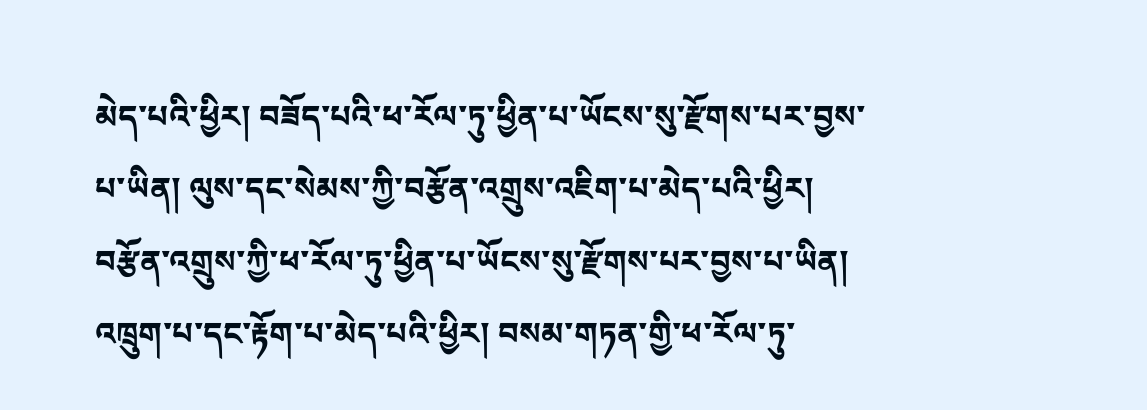མེད་པའི་ཕྱིར། བཟོད་པའི་ཕ་རོལ་ཏུ་ཕྱིན་པ་ཡོངས་སུ་རྫོགས་པར་བྱས་པ་ཡིན། ལུས་དང་སེམས་ཀྱི་བརྩོན་འགྲུས་འཇིག་པ་མེད་པའི་ཕྱིར། བརྩོན་འགྲུས་ཀྱི་ཕ་རོལ་ཏུ་ཕྱིན་པ་ཡོངས་སུ་རྫོགས་པར་བྱས་པ་ཡིན། འཁྲུག་པ་དང་རྟོག་པ་མེད་པའི་ཕྱིར། བསམ་གཏན་གྱི་ཕ་རོལ་ཏུ་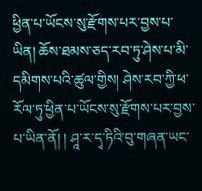ཕྱིན་པ་ཡོངས་སུ་རྫོགས་པར་བྱས་པ་ཡིན། ཆོས་ཐམས་ཅད་རབ་ཏུ་ཤེས་པ་མི་དམིགས་པའི་ཚུལ་གྱིས། ཤེས་རབ་ཀྱི་ཕ་རོལ་ཏུ་ཕྱིན་པ་ཡོངས་སུ་རྫོགས་པར་བྱས་པ་ཡིན་ནོ། ། ཤཱ་ར་དྭ་ཏིའི་བུ་གཞན་ཡང་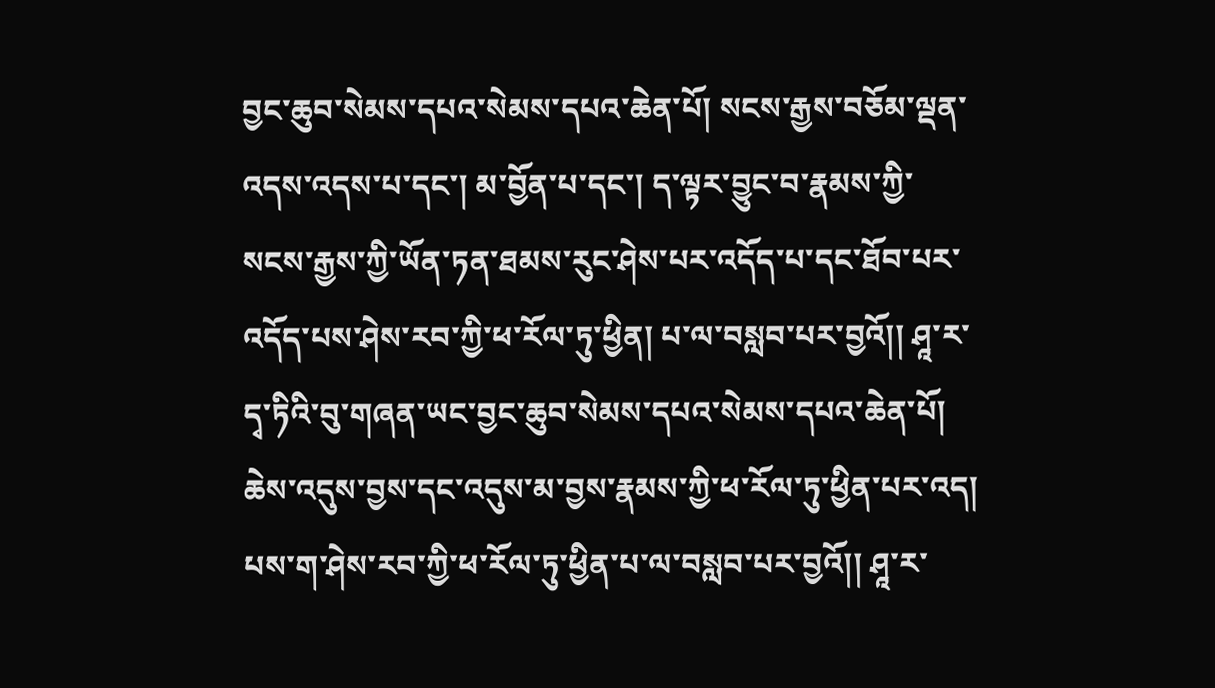བྱང་ཆུབ་སེམས་དཔའ་སེམས་དཔའ་ཆེན་པོ། སངས་རྒྱས་བཅོམ་ལྡན་འདས་འདས་པ་དང་། མ་བྱོན་པ་དང་། ད་ལྟར་བྱུང་བ་རྣམས་ཀྱི་སངས་རྒྱས་ཀྱི་ཡོན་ཏན་ཐམས་རུང་ཤེས་པར་འདོད་པ་དང་ཐོབ་པར་འདོད་པས་ཤེས་རབ་ཀྱི་ཕ་རོལ་ཏུ་ཕྱིན། པ་ལ་བསླབ་པར་བྱའོ།། ཤཱ་ར་དྭ་ཏིའི་བུ་གཞན་ཡང་བྱང་ཆུབ་སེམས་དཔའ་སེམས་དཔའ་ཆེན་པོ། ཆེས་འདུས་བྱས་དང་འདུས་མ་བྱས་རྣམས་ཀྱི་ཕ་རོལ་ཏུ་ཕྱིན་པར་འད། པས་ག་ཤེས་རབ་ཀྱི་ཕ་རོལ་ཏུ་ཕྱིན་པ་ལ་བསླབ་པར་བྱའོ།། ཤཱ་ར་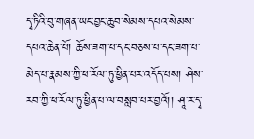དྭ་ཏིའི་བུ་གཞན་ཡང་བྱང་ཆུབ་སེམས་དཔའ་སེམས་དཔའ་ཆེན་པོ། ཆོས་ཟག་པ་དང་བཅས་པ་དང་ཟག་པ་མེད་པ་རྣམས་ཀྱི་ཕ་རོལ་ཏུ་ཕྱིན་པར་འདོད་པས། ཤེས་རབ་ཀྱི་ཕ་རོལ་ཏུ་ཕྱིན་པ་ལ་བསླབ་པར་བྱའོ།། ཤཱ་ར་དྭ་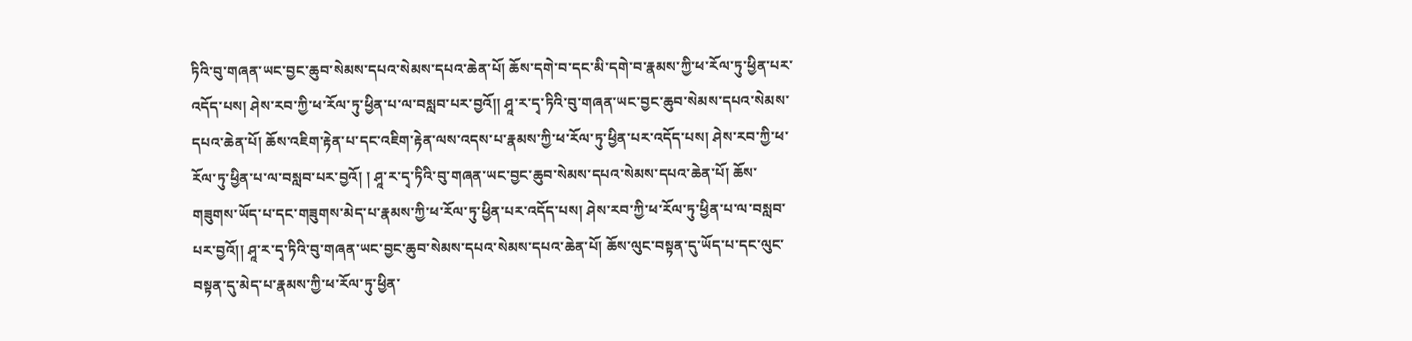ཏིའི་བུ་གཞན་ཡང་བྱང་ཆུབ་སེམས་དཔའ་སེམས་དཔའ་ཆེན་པོ། ཆོས་དགེ་བ་དང་མི་དགེ་བ་རྣམས་ཀྱི་ཕ་རོལ་ཏུ་ཕྱིན་པར་འདོད་པས། ཤེས་རབ་ཀྱི་ཕ་རོལ་ཏུ་ཕྱིན་པ་ལ་བསླབ་པར་བྱའོ།། ཤཱ་ར་དྭ་ཏིའི་བུ་གཞན་ཡང་བྱང་ཆུབ་སེམས་དཔའ་སེམས་དཔའ་ཆེན་པོ། ཆོས་འཇིག་རྟེན་པ་དང་འཇིག་རྟེན་ལས་འདས་པ་རྣམས་ཀྱི་ཕ་རོལ་ཏུ་ཕྱིན་པར་འདོད་པས། ཤེས་རབ་ཀྱི་ཕ་རོལ་ཏུ་ཕྱིན་པ་ལ་བསླབ་པར་བྱའོ། ། ཤཱ་ར་དྭ་ཏིའི་བུ་གཞན་ཡང་བྱང་ཆུབ་སེམས་དཔའ་སེམས་དཔའ་ཆེན་པོ། ཆོས་གཟུགས་ཡོད་པ་དང་གཟུགས་མེད་པ་རྣམས་ཀྱི་ཕ་རོལ་ཏུ་ཕྱིན་པར་འདོད་པས། ཤེས་རབ་ཀྱི་ཕ་རོལ་ཏུ་ཕྱིན་པ་ལ་བསླབ་པར་བྱའོ།། ཤཱ་ར་དྭ་ཏིའི་བུ་གཞན་ཡང་བྱང་ཆུབ་སེམས་དཔའ་སེམས་དཔའ་ཆེན་པོ། ཆོས་ལུང་བསྟན་དུ་ཡོད་པ་དང་ལུང་བསྟན་དུ་མེད་པ་རྣམས་ཀྱི་ཕ་རོལ་ཏུ་ཕྱིན་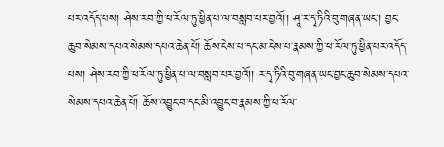པར་འདོད་པས། ཤེས་རབ་ཀྱི་ཕ་རོལ་ཏུ་ཕྱིན་པ་ལ་བསླབ་པར་བྱའོ།། ཤཱ་ར་དྭ་ཏིའི་བུ་གཞན་ཡང་། བྱང་ཆུབ་སེམས་དཔའ་སེམས་དཔའ་ཆེན་པོ། ཆོས་ངེས་པ་དང་མ་ངེས་པ་རྣམས་ཀྱི་ཕ་རོལ་ཏུ་ཕྱིན་པར་འདོད་པས། ཤེས་རབ་ཀྱི་ཕ་རོལ་ཏུ་ཕྱིན་པ་ལ་བསླབ་པར་བྱའོ།། ར་དྭ་ཏིའི་བུ་གཞན་ཡང་བྱང་ཆུབ་སེམས་དཔའ་སེམས་དཔའ་ཆེན་པོ། ཆོས་འབྱུང་བ་དང་མི་འབྱུང་བ་རྣམས་ཀྱི་ཕ་རོལ་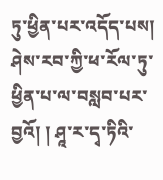ཏུ་ཕྱིན་པར་འདོད་པས། ཤེས་རབ་ཀྱི་ཕ་རོལ་ཏུ་ཕྱིན་པ་ལ་བསླབ་པར་བྱའོ། ། ཤཱ་ར་དྭ་ཏིའི་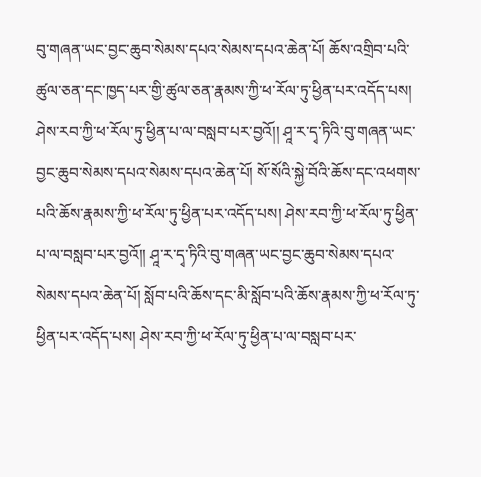བུ་གཞན་ཡང་བྱང་ཆུབ་སེམས་དཔའ་སེམས་དཔའ་ཆེན་པོ། ཆོས་འགྲིབ་པའི་ཚུལ་ཅན་དང་ཁྱད་པར་གྱི་ཚུལ་ཅན་རྣམས་ཀྱི་ཕ་རོལ་ཏུ་ཕྱིན་པར་འདོད་པས། ཤེས་རབ་ཀྱི་ཕ་རོལ་ཏུ་ཕྱིན་པ་ལ་བསླབ་པར་བྱའོ།། ཤཱ་ར་དྭ་ཏིའི་བུ་གཞན་ཡང་བྱང་ཆུབ་སེམས་དཔའ་སེམས་དཔའ་ཆེན་པོ། སོ་སོའི་སྐྱེ་བོའི་ཆོས་དང་འཕགས་པའི་ཆོས་རྣམས་ཀྱི་ཕ་རོལ་ཏུ་ཕྱིན་པར་འདོད་པས། ཤེས་རབ་ཀྱི་ཕ་རོལ་ཏུ་ཕྱིན་པ་ལ་བསླབ་པར་བྱའོ།། ཤཱ་ར་དྭ་ཏིའི་བུ་གཞན་ཡང་བྱང་ཆུབ་སེམས་དཔའ་སེམས་དཔའ་ཆེན་པོ། སློབ་པའི་ཆོས་དང་མི་སློབ་པའི་ཆོས་རྣམས་ཀྱི་ཕ་རོལ་ཏུ་ཕྱིན་པར་འདོད་པས། ཤེས་རབ་ཀྱི་ཕ་རོལ་ཏུ་ཕྱིན་པ་ལ་བསླབ་པར་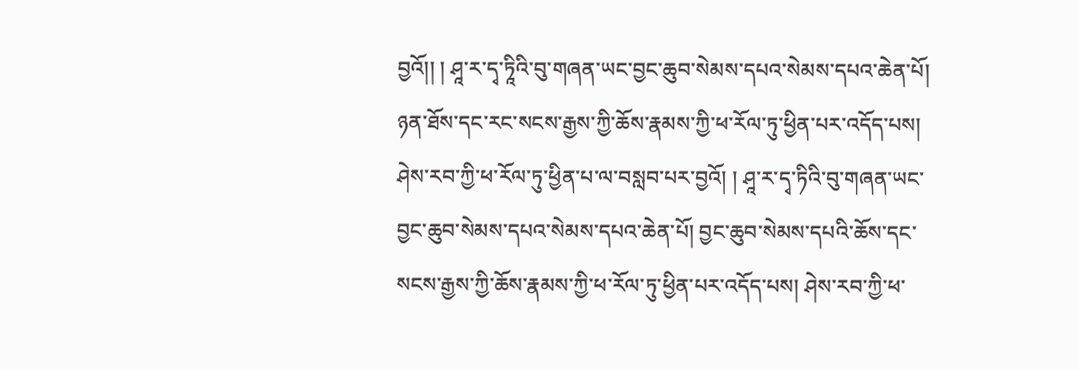བྱའོ།། ། ཤཱ་ར་དྭ་ཏཱིའི་བུ་གཞན་ཡང་བྱང་ཆུབ་སེམས་དཔའ་སེམས་དཔའ་ཆེན་པོ། ཉན་ཐོས་དང་རང་སངས་རྒྱས་ཀྱི་ཆོས་རྣམས་ཀྱི་ཕ་རོལ་ཏུ་ཕྱིན་པར་འདོད་པས། ཤེས་རབ་ཀྱི་ཕ་རོལ་ཏུ་ཕྱིན་པ་ལ་བསླབ་པར་བྱའོ། ། ཤཱ་ར་དྭ་ཏིའི་བུ་གཞན་ཡང་བྱང་ཆུབ་སེམས་དཔའ་སེམས་དཔའ་ཆེན་པོ། བྱང་ཆུབ་སེམས་དཔའི་ཆོས་དང་སངས་རྒྱས་ཀྱི་ཆོས་རྣམས་ཀྱི་ཕ་རོལ་ཏུ་ཕྱིན་པར་འདོད་པས། ཤེས་རབ་ཀྱི་ཕ་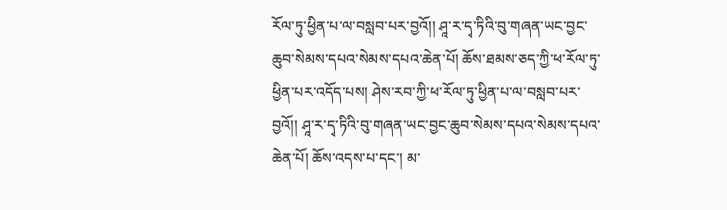རོལ་ཏུ་ཕྱིན་པ་ལ་བསླབ་པར་བྱའོ།། ཤཱ་ར་དྭ་ཏིའི་བུ་གཞན་ཡང་བྱང་ཆུབ་སེམས་དཔའ་སེམས་དཔའ་ཆེན་པོ། ཆོས་ཐམས་ཅད་ཀྱི་ཕ་རོལ་ཏུ་ཕྱིན་པར་འདོད་པས། ཤེས་རབ་ཀྱི་ཕ་རོལ་ཏུ་ཕྱིན་པ་ལ་བསླབ་པར་བྱའོ།། ཤཱ་ར་དྭ་ཏིའི་བུ་གཞན་ཡང་བྱང་ཆུབ་སེམས་དཔའ་སེམས་དཔའ་ཆེན་པོ། ཆོས་འདས་པ་དང་། མ་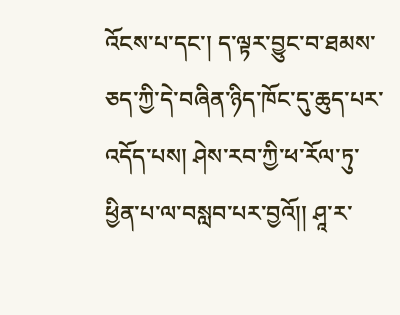འོངས་པ་དང་། ད་ལྟར་བྱུང་བ་ཐམས་ཅད་ཀྱི་དེ་བཞིན་ཉིད་ཁོང་དུ་ཆུད་པར་འདོད་པས། ཤེས་རབ་ཀྱི་ཕ་རོལ་ཏུ་ཕྱིན་པ་ལ་བསླབ་པར་བྱའོ།། ཤཱ་ར་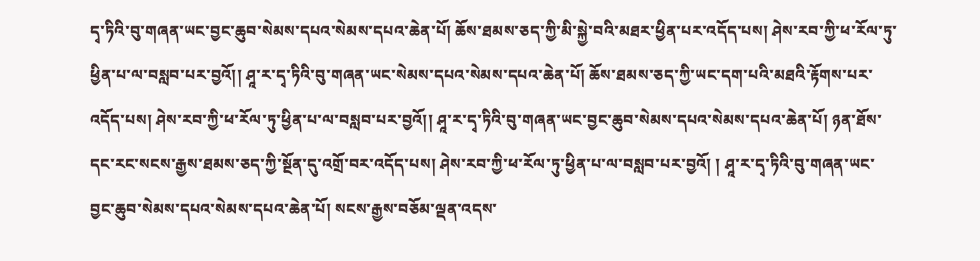དྭ་ཏིའི་བུ་གཞན་ཡང་བྱང་ཆུབ་སེམས་དཔའ་སེམས་དཔའ་ཆེན་པོ། ཆོས་ཐམས་ཅད་ཀྱི་མི་སྐྱེ་བའི་མཐར་ཕྱིན་པར་འདོད་པས། ཤེས་རབ་ཀྱི་ཕ་རོལ་ཏུ་ཕྱིན་པ་ལ་བསླབ་པར་བྱའོ།། ཤཱ་ར་དྭ་ཏིའི་བུ་གཞན་ཡང་སེམས་དཔའ་སེམས་དཔའ་ཆེན་པོ། ཆོས་ཐམས་ཅད་ཀྱི་ཡང་དག་པའི་མཐའི་རྟོགས་པར་འདོད་པས། ཤེས་རབ་ཀྱི་ཕ་རོལ་ཏུ་ཕྱིན་པ་ལ་བསླབ་པར་བྱའོ།། ཤཱ་ར་དྭ་ཏིའི་བུ་གཞན་ཡང་བྱང་ཆུབ་སེམས་དཔའ་སེམས་དཔའ་ཆེན་པོ། ཉན་ཐོས་དང་རང་སངས་རྒྱས་ཐམས་ཅད་ཀྱི་སྔོན་དུ་འགྲོ་བར་འདོད་པས། ཤེས་རབ་ཀྱི་ཕ་རོལ་ཏུ་ཕྱིན་པ་ལ་བསླབ་པར་བྱའོ། ། ཤཱ་ར་དྭ་ཏིའི་བུ་གཞན་ཡང་བྱང་ཆུབ་སེམས་དཔའ་སེམས་དཔའ་ཆེན་པོ། སངས་རྒྱས་བཅོམ་ལྡན་འདས་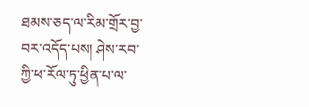ཐམས་ཅད་ལ་རིམ་གྲོར་བྱ་བར་འདོད་པས། ཤེས་རབ་ཀྱི་ཕ་རོལ་ཏུ་ཕྱིན་པ་ལ་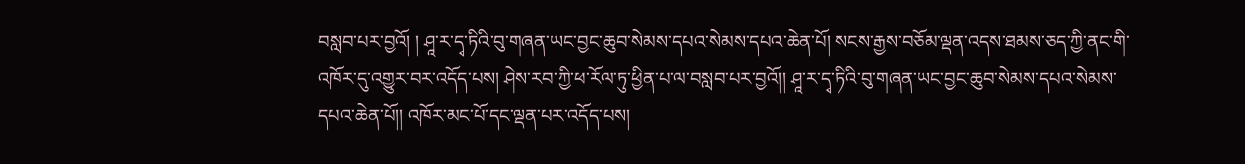བསླབ་པར་བྱའོ། ། ཤཱ་ར་དྭ་ཏིའི་བུ་གཞན་ཡང་བྱང་ཆུབ་སེམས་དཔའ་སེམས་དཔའ་ཆེན་པོ། སངས་རྒྱས་བཅོམ་ལྡན་འདས་ཐམས་ཅད་ཀྱི་ནང་གི་འཁོར་དུ་འགྱུར་བར་འདོད་པས། ཤེས་རབ་ཀྱི་ཕ་རོལ་ཏུ་ཕྱིན་པ་ལ་བསླབ་པར་བྱའོ།། ཤཱ་ར་དྭ་ཏིའི་བུ་གཞན་ཡང་བྱང་ཆུབ་སེམས་དཔའ་སེམས་དཔའ་ཆེན་པོ།། འཁོར་མང་པོ་དང་ལྡན་པར་འདོད་པས།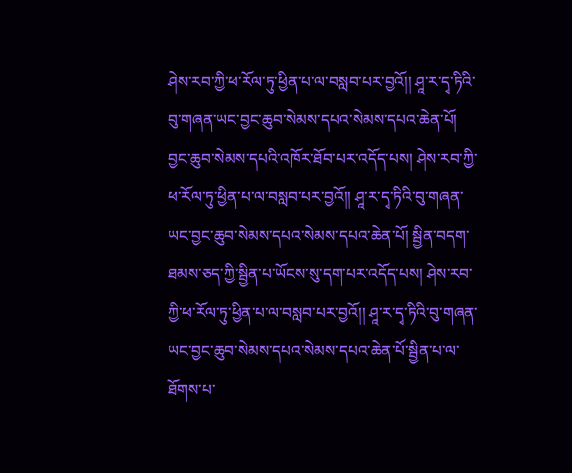ཤེས་རབ་ཀྱི་ཕ་རོལ་ཏུ་ཕྱིན་པ་ལ་བསླབ་པར་བྱའོ།། ཤཱ་ར་དྭ་ཏིའི་བུ་གཞན་ཡང་བྱང་ཆུབ་སེམས་དཔའ་སེམས་དཔའ་ཆེན་པོ། བྱང་ཆུབ་སེམས་དཔའི་འཁོར་ཐོབ་པར་འདོད་པས། ཤེས་རབ་ཀྱི་ཕ་རོལ་ཏུ་ཕྱིན་པ་ལ་བསླབ་པར་བྱའོ།། ཤཱ་ར་དྭ་ཏིའི་བུ་གཞན་ཡང་བྱང་ཆུབ་སེམས་དཔའ་སེམས་དཔའ་ཆེན་པོ། སྦྱིན་བདག་ཐམས་ཅད་ཀྱི་སྦྱིན་པ་ཡོངས་སུ་དག་པར་འདོད་པས། ཤེས་རབ་ཀྱི་ཕ་རོལ་ཏུ་ཕྱིན་པ་ལ་བསླབ་པར་བྱའོ།། ཤཱ་ར་དྭ་ཏིའི་བུ་གཞན་ཡང་བྱང་ཆུབ་སེམས་དཔའ་སེམས་དཔའ་ཆེན་པོ་སྦྱིན་པ་ལ་ཐོགས་པ་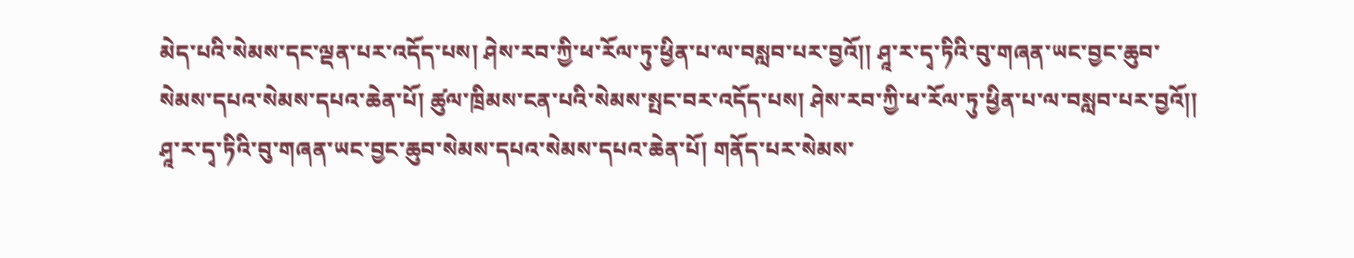མེད་པའི་སེམས་དང་ལྡན་པར་འདོད་པས། ཤེས་རབ་ཀྱི་ཕ་རོལ་ཏུ་ཕྱིན་པ་ལ་བསླབ་པར་བྱའོ།། ཤཱ་ར་དྭ་ཏིའི་བུ་གཞན་ཡང་བྱང་ཆུབ་སེམས་དཔའ་སེམས་དཔའ་ཆེན་པོ། ཚུལ་ཁྲིམས་ངན་པའི་སེམས་སྤང་བར་འདོད་པས། ཤེས་རབ་ཀྱི་ཕ་རོལ་ཏུ་ཕྱིན་པ་ལ་བསླབ་པར་བྱའོ།། ཤཱ་ར་དྭ་ཏིའི་བུ་གཞན་ཡང་བྱང་ཆུབ་སེམས་དཔའ་སེམས་དཔའ་ཆེན་པོ། གནོད་པར་སེམས་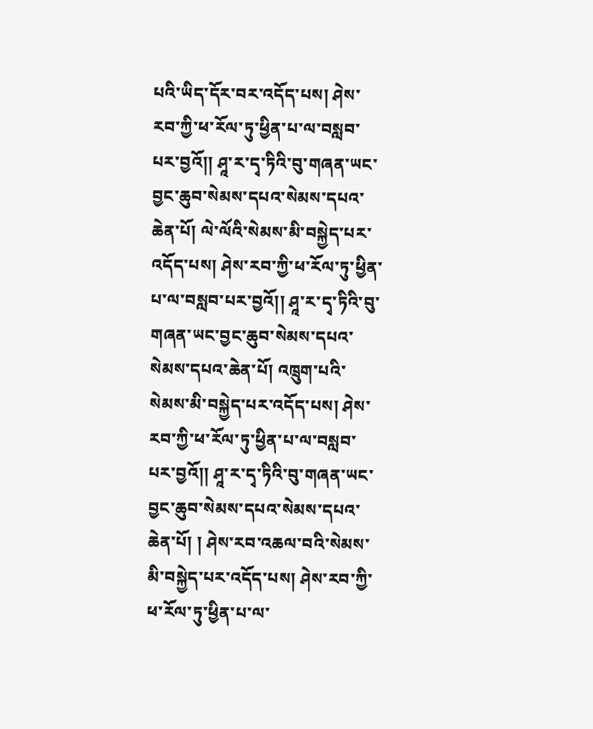པའི་ཡིད་དོར་བར་འདོད་པས། ཤེས་རབ་ཀྱི་ཕ་རོལ་ཏུ་ཕྱིན་པ་ལ་བསླབ་པར་བྱའོ།། ཤཱ་ར་དྭ་ཏིའི་བུ་གཞན་ཡང་བྱང་ཆུབ་སེམས་དཔའ་སེམས་དཔའ་ཆེན་པོ། ལེ་ལོའི་སེམས་མི་བསྐྱེད་པར་འདོད་པས། ཤེས་རབ་ཀྱི་ཕ་རོལ་ཏུ་ཕྱིན་པ་ལ་བསླབ་པར་བྱའོ།། ཤཱ་ར་དྭ་ཏིའི་བུ་གཞན་ཡང་བྱང་ཆུབ་སེམས་དཔའ་སེམས་དཔའ་ཆེན་པོ། འཁྲུག་པའི་སེམས་མི་བསྐྱེད་པར་འདོད་པས། ཤེས་རབ་ཀྱི་ཕ་རོལ་ཏུ་ཕྱིན་པ་ལ་བསླབ་པར་བྱའོ།། ཤཱ་ར་དྭ་ཏིའི་བུ་གཞན་ཡང་བྱང་ཆུབ་སེམས་དཔའ་སེམས་དཔའ་ཆེན་པོ། ། ཤེས་རབ་འཆལ་བའི་སེམས་མི་བསྐྱེད་པར་འདོད་པས། ཤེས་རབ་ཀྱི་ཕ་རོལ་ཏུ་ཕྱིན་པ་ལ་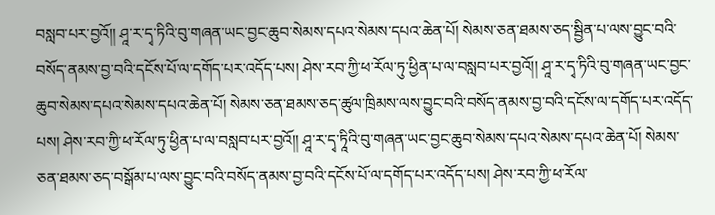བསླབ་པར་བྱའོ།། ཤཱ་ར་དྭ་ཏིའི་བུ་གཞན་ཡང་བྱང་ཆུབ་སེམས་དཔའ་སེམས་དཔའ་ཆེན་པོ། སེམས་ཅན་ཐམས་ཅད་སྦྱིན་པ་ལས་བྱུང་བའི་བསོད་ནམས་བྱ་བའི་དངོས་པོ་ལ་དགོད་པར་འདོད་པས། ཤེས་རབ་ཀྱི་ཕ་རོལ་ཏུ་ཕྱིན་པ་ལ་བསླབ་པར་བྱའོ།། ཤཱ་ར་དྭ་ཏིའི་བུ་གཞན་ཡང་བྱང་ཆུབ་སེམས་དཔའ་སེམས་དཔའ་ཆེན་པོ། སེམས་ཅན་ཐམས་ཅད་ཚུལ་ཁྲིམས་ལས་བྱུང་བའི་བསོད་ནམས་བྱ་བའི་དངོས་ལ་དགོད་པར་འདོད་པས། ཤེས་རབ་ཀྱི་ཕ་རོལ་ཏུ་ཕྱིན་པ་ལ་བསླབ་པར་བྱའོ།། ཤཱ་ར་དྭ་ཏཱིའི་བུ་གཞན་ཡང་བྱང་ཆུབ་སེམས་དཔའ་སེམས་དཔའ་ཆེན་པོ། སེམས་ཅན་ཐམས་ཅད་བསྒོམ་པ་ལས་བྱུང་བའི་བསོད་ནམས་བྱ་བའི་དངོས་པོ་ལ་དགོད་པར་འདོད་པས། ཤེས་རབ་ཀྱི་ཕ་རོལ་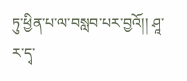ཏུ་ཕྱིན་པ་ལ་བསླབ་པར་བྱའོ།། ཤཱ་ར་དྭ་